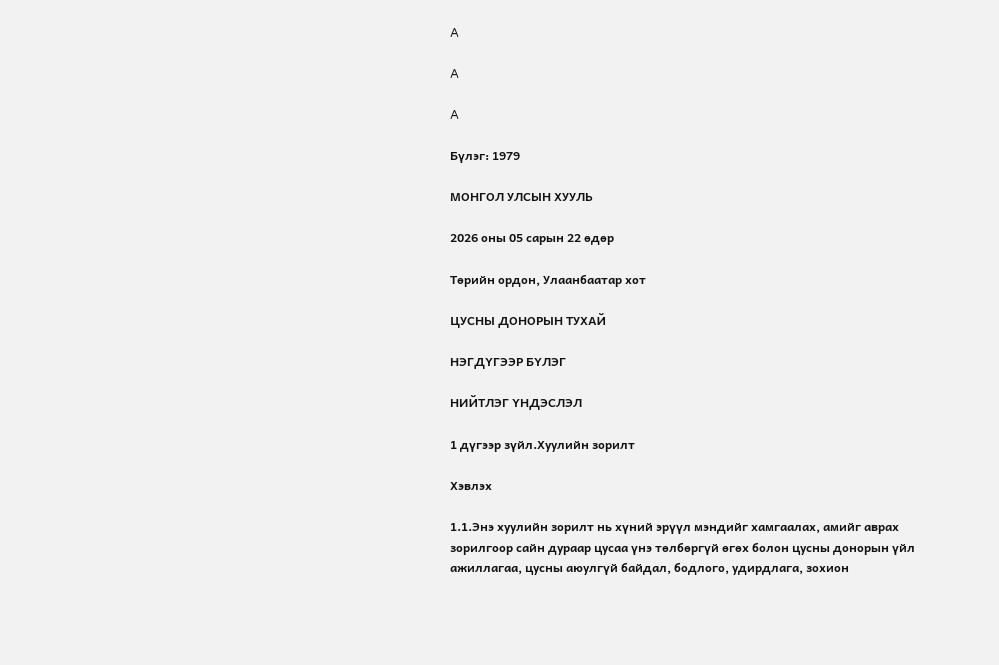A

A

A

Бүлэг: 1979

МОНГОЛ УЛСЫН ХУУЛЬ

2026 оны 05 сарын 22 өдөр

Төрийн ордон, Улаанбаатар хот

ЦУСНЫ ДОНОРЫН ТУХАЙ

НЭГДҮГЭЭР БҮЛЭГ

НИЙТЛЭГ ҮНДЭСЛЭЛ

1 дүгээр зүйл.Хуулийн зорилт

Хэвлэх

1.1.Энэ хуулийн зорилт нь хүний эрүүл мэндийг хамгаалах, амийг аврах зорилгоор сайн дураар цусаа үнэ төлбөргүй өгөх болон цусны донорын үйл ажиллагаа, цусны аюулгүй байдал, бодлого, удирдлага, зохион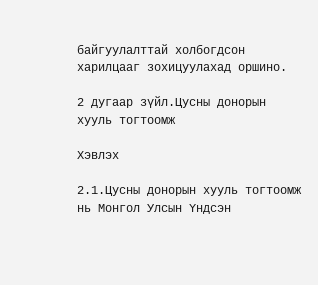байгуулалттай холбогдсон харилцааг зохицуулахад оршино.

2 дугаар зүйл.Цусны донорын хууль тогтоомж

Хэвлэх

2.1.Цусны донорын хууль тогтоомж нь Монгол Улсын Үндсэн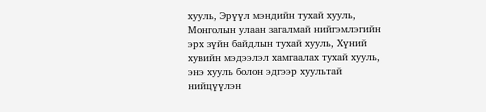хууль, Эрүүл мэндийн тухай хууль, Монголын улаан загалмай нийгэмлэгийн эрх зүйн байдлын тухай хууль, Хүний хувийн мэдээлэл хамгаалах тухай хууль, энэ хууль болон эдгээр хуультай нийцүүлэн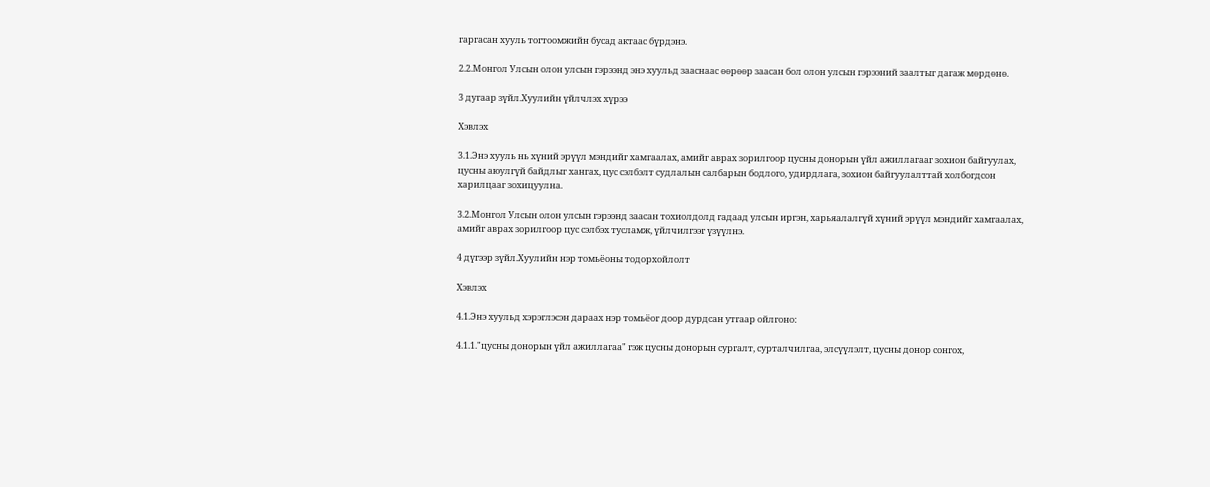гаргасан хууль тогтоомжийн бусад актаас бүрдэнэ.

2.2.Монгол Улсын олон улсын гэрээнд энэ хуульд зааснаас өөрөөр заасан бол олон улсын гэрээний заалтыг дагаж мөрдөнө.

3 дугаар зүйл.Хуулийн үйлчлэх хүрээ

Хэвлэх

3.1.Энэ хууль нь хүний эрүүл мэндийг хамгаалах, амийг аврах зорилгоор цусны донорын үйл ажиллагааг зохион байгуулах, цусны аюулгүй байдлыг хангах, цус сэлбэлт судлалын салбарын бодлого, удирдлага, зохион байгуулалттай холбогдсон харилцааг зохицуулна.

3.2.Монгол Улсын олон улсын гэрээнд заасан тохиолдолд гадаад улсын иргэн, харьяалалгүй хүний эрүүл мэндийг хамгаалах, амийг аврах зорилгоор цус сэлбэх тусламж, үйлчилгээг үзүүлнэ.

4 дүгээр зүйл.Хуулийн нэр томьёоны тодорхойлолт

Хэвлэх

4.1.Энэ хуульд хэрэглэсэн дараах нэр томьёог доор дурдсан утгаар ойлгоно:

4.1.1."цусны донорын үйл ажиллагаа" гэж цусны донорын сургалт, сурталчилгаа, элсүүлэлт, цусны донор сонгох,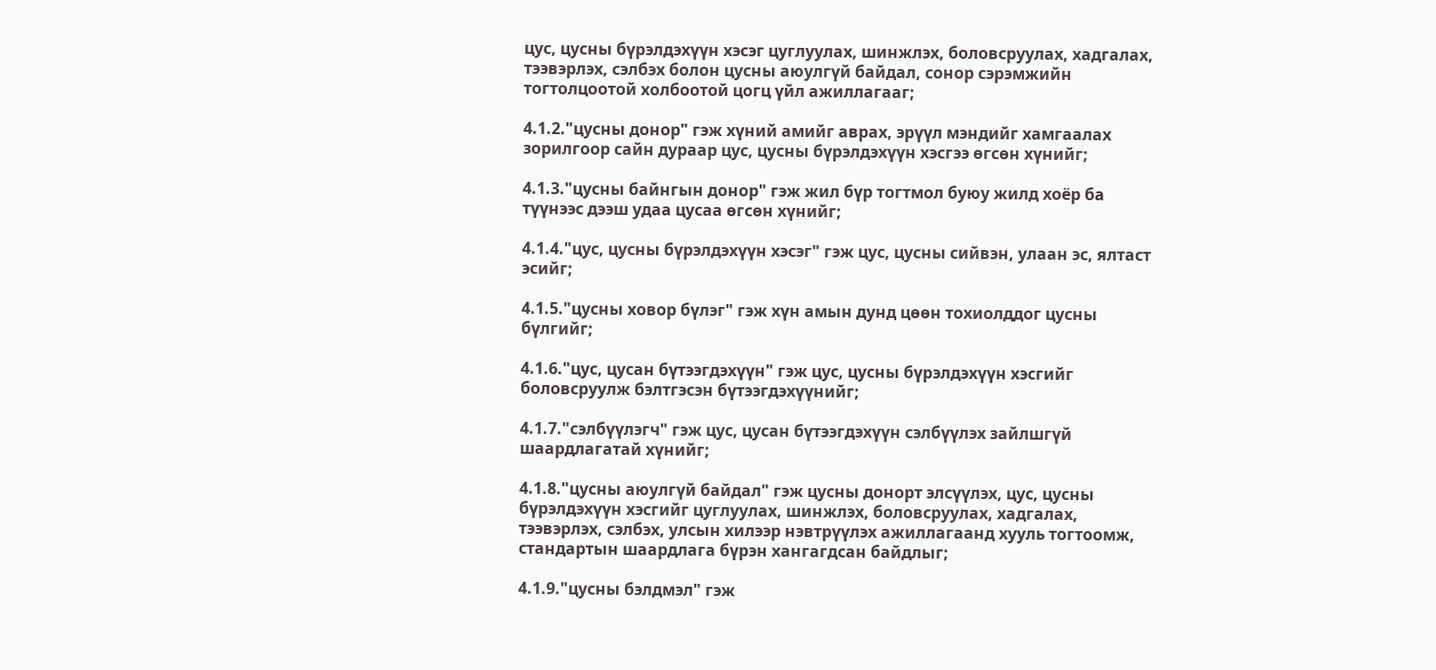цус, цусны бүрэлдэхүүн хэсэг цуглуулах, шинжлэх, боловсруулах, хадгалах, тээвэрлэх, сэлбэх болон цусны аюулгүй байдал, сонор сэрэмжийн тогтолцоотой холбоотой цогц үйл ажиллагааг;

4.1.2."цусны донор" гэж хүний амийг аврах, эрүүл мэндийг хамгаалах зорилгоор сайн дураар цус, цусны бүрэлдэхүүн хэсгээ өгсөн хүнийг;

4.1.3."цусны байнгын донор" гэж жил бүр тогтмол буюу жилд хоёр ба түүнээс дээш удаа цусаа өгсөн хүнийг;

4.1.4."цус, цусны бүрэлдэхүүн хэсэг" гэж цус, цусны сийвэн, улаан эс, ялтаст эсийг;

4.1.5."цусны ховор бүлэг" гэж хүн амын дунд цөөн тохиолддог цусны бүлгийг;

4.1.6."цус, цусан бүтээгдэхүүн" гэж цус, цусны бүрэлдэхүүн хэсгийг боловсруулж бэлтгэсэн бүтээгдэхүүнийг;

4.1.7."сэлбүүлэгч" гэж цус, цусан бүтээгдэхүүн сэлбүүлэх зайлшгүй шаардлагатай хүнийг;

4.1.8."цусны аюулгүй байдал" гэж цусны донорт элсүүлэх, цус, цусны бүрэлдэхүүн хэсгийг цуглуулах, шинжлэх, боловсруулах, хадгалах, тээвэрлэх, сэлбэх, улсын хилээр нэвтрүүлэх ажиллагаанд хууль тогтоомж, стандартын шаардлага бүрэн хангагдсан байдлыг;

4.1.9."цусны бэлдмэл" гэж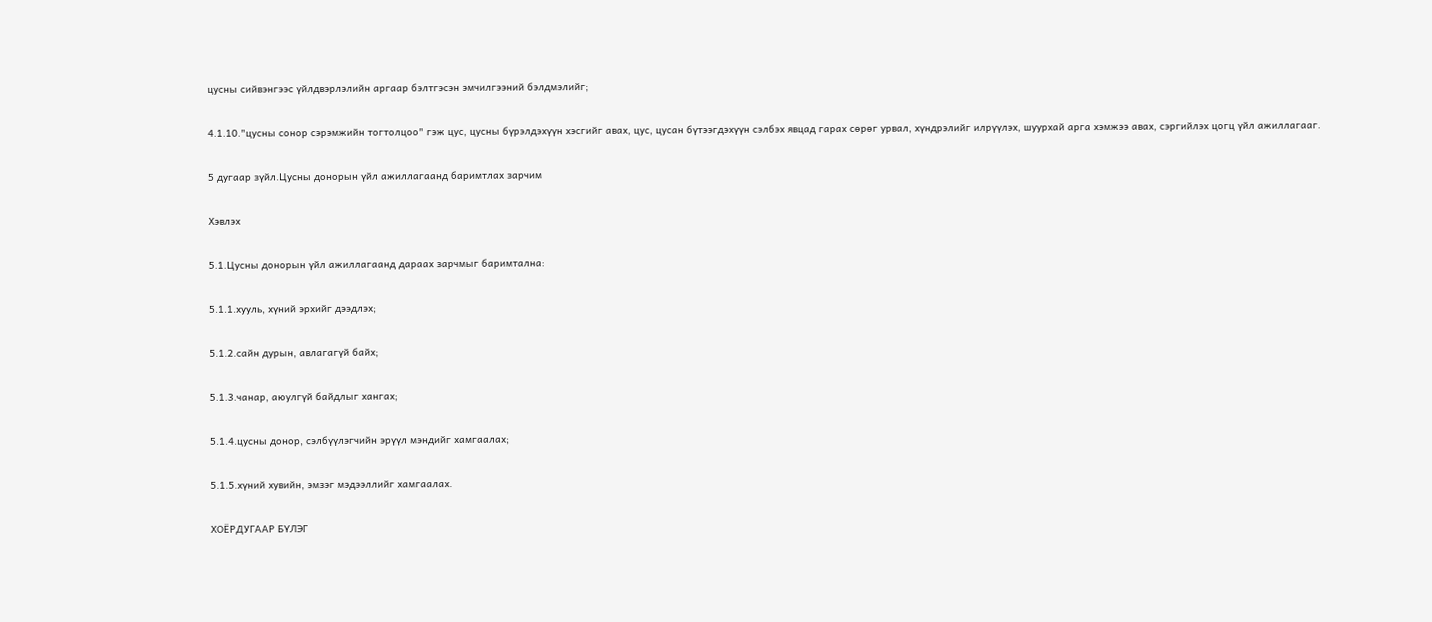цусны сийвэнгээс үйлдвэрлэлийн аргаар бэлтгэсэн эмчилгээний бэлдмэлийг;

4.1.10."цусны сонор сэрэмжийн тогтолцоо" гэж цус, цусны бүрэлдэхүүн хэсгийг авах, цус, цусан бүтээгдэхүүн сэлбэх явцад гарах сөрөг урвал, хүндрэлийг илрүүлэх, шуурхай арга хэмжээ авах, сэргийлэх цогц үйл ажиллагааг.

5 дугаар зүйл.Цусны донорын үйл ажиллагаанд баримтлах зарчим

Хэвлэх

5.1.Цусны донорын үйл ажиллагаанд дараах зарчмыг баримтална:

5.1.1.хууль, хүний эрхийг дээдлэх;

5.1.2.сайн дурын, авлагагүй байх;

5.1.3.чанар, аюулгүй байдлыг хангах;

5.1.4.цусны донор, сэлбүүлэгчийн эрүүл мэндийг хамгаалах;

5.1.5.хүний хувийн, эмзэг мэдээллийг хамгаалах.

ХОЁРДУГААР БҮЛЭГ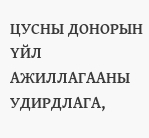ЦУСНЫ ДОНОРЫН ҮЙЛ АЖИЛЛАГААНЫ УДИРДЛАГА,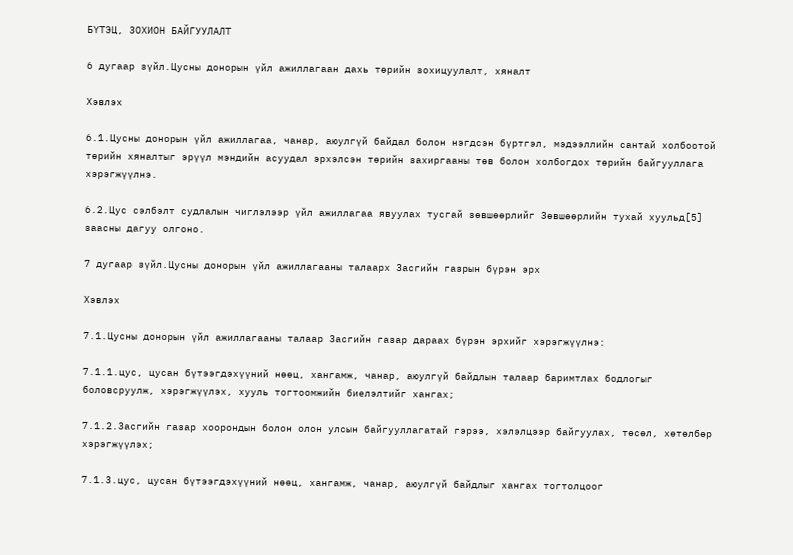БҮТЭЦ, ЗОХИОН БАЙГУУЛАЛТ

6 дугаар зүйл.Цусны донорын үйл ажиллагаан дахь төрийн зохицуулалт, хяналт

Хэвлэх

6.1.Цусны донорын үйл ажиллагаа, чанар, аюулгүй байдал болон нэгдсэн бүртгэл, мэдээллийн сантай холбоотой төрийн хяналтыг эрүүл мэндийн асуудал эрхэлсэн төрийн захиргааны төв болон холбогдох төрийн байгууллага хэрэгжүүлнэ.

6.2.Цус сэлбэлт судлалын чиглэлээр үйл ажиллагаа явуулах тусгай зөвшөөрлийг Зөвшөөрлийн тухай хуульд[5] заасны дагуу олгоно.

7 дугаар зүйл.Цусны донорын үйл ажиллагааны талаарх Засгийн газрын бүрэн эрх

Хэвлэх

7.1.Цусны донорын үйл ажиллагааны талаар Засгийн газар дараах бүрэн эрхийг хэрэгжүүлнэ:

7.1.1.цус, цусан бүтээгдэхүүний нөөц, хангамж, чанар, аюулгүй байдлын талаар баримтлах бодлогыг боловсруулж, хэрэгжүүлэх, хууль тогтоомжийн биелэлтийг хангах;

7.1.2.Засгийн газар хоорондын болон олон улсын байгууллагатай гэрээ, хэлэлцээр байгуулах, төсөл, хөтөлбөр хэрэгжүүлэх;

7.1.3.цус, цусан бүтээгдэхүүний нөөц, хангамж, чанар, аюулгүй байдлыг хангах тогтолцоог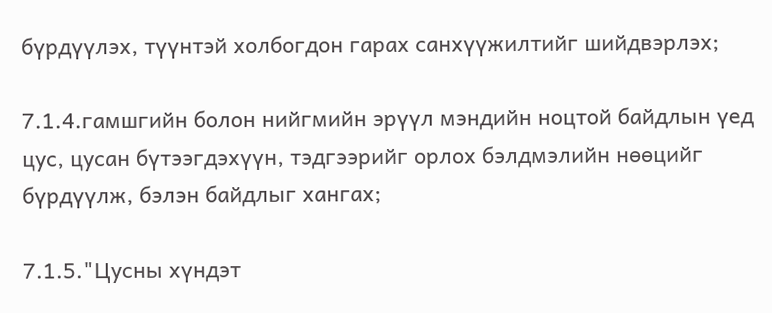бүрдүүлэх, түүнтэй холбогдон гарах санхүүжилтийг шийдвэрлэх;

7.1.4.гамшгийн болон нийгмийн эрүүл мэндийн ноцтой байдлын үед цус, цусан бүтээгдэхүүн, тэдгээрийг орлох бэлдмэлийн нөөцийг бүрдүүлж, бэлэн байдлыг хангах;

7.1.5."Цусны хүндэт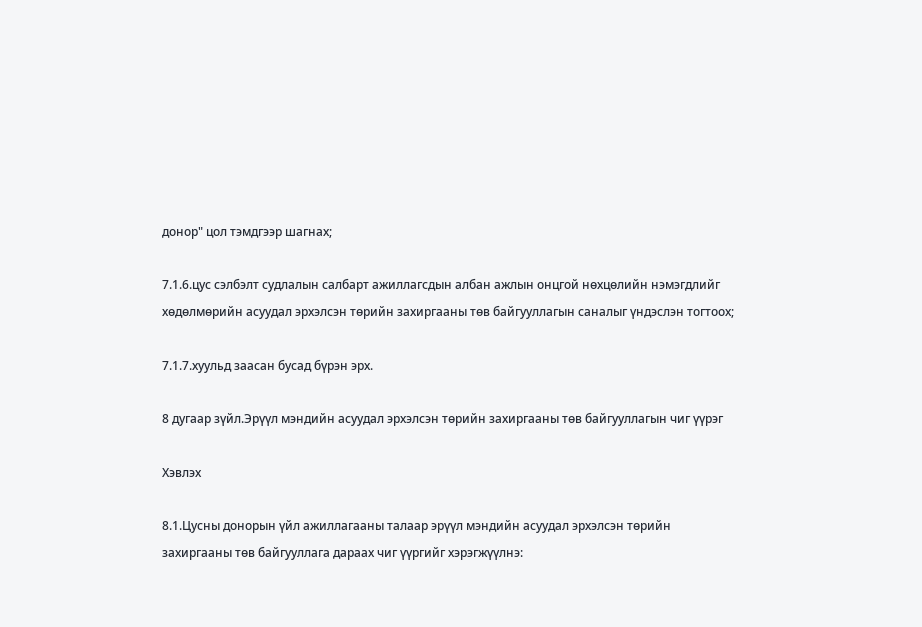донор" цол тэмдгээр шагнах;

7.1.6.цус сэлбэлт судлалын салбарт ажиллагсдын албан ажлын онцгой нөхцөлийн нэмэгдлийг хөдөлмөрийн асуудал эрхэлсэн төрийн захиргааны төв байгууллагын саналыг үндэслэн тогтоох;

7.1.7.хуульд заасан бусад бүрэн эрх.

8 дугаар зүйл.Эрүүл мэндийн асуудал эрхэлсэн төрийн захиргааны төв байгууллагын чиг үүрэг

Хэвлэх

8.1.Цусны донорын үйл ажиллагааны талаар эрүүл мэндийн асуудал эрхэлсэн төрийн захиргааны төв байгууллага дараах чиг үүргийг хэрэгжүүлнэ: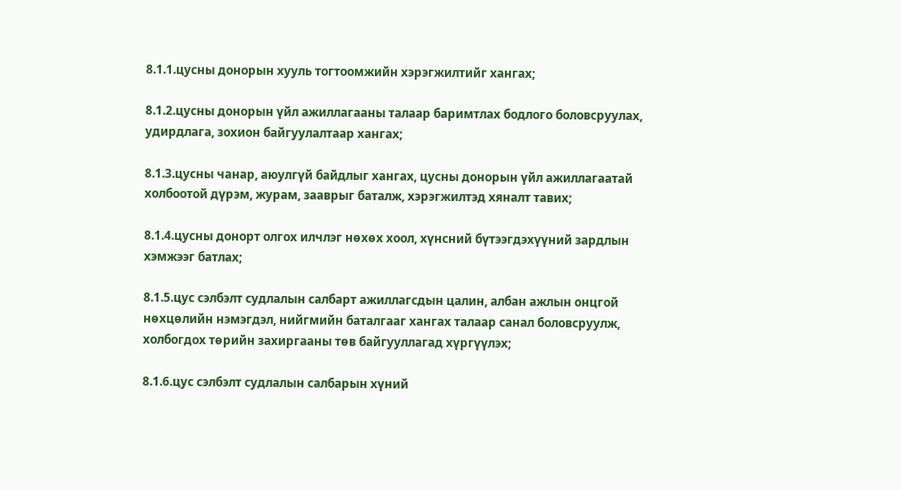8.1.1.цусны донорын хууль тогтоомжийн хэрэгжилтийг хангах;

8.1.2.цусны донорын үйл ажиллагааны талаар баримтлах бодлого боловсруулах, удирдлага, зохион байгуулалтаар хангах;

8.1.3.цусны чанар, аюулгүй байдлыг хангах, цусны донорын үйл ажиллагаатай холбоотой дүрэм, журам, зааврыг баталж, хэрэгжилтэд хяналт тавих;

8.1.4.цусны донорт олгох илчлэг нөхөх хоол, хүнсний бүтээгдэхүүний зардлын хэмжээг батлах;

8.1.5.цус сэлбэлт судлалын салбарт ажиллагсдын цалин, албан ажлын онцгой нөхцөлийн нэмэгдэл, нийгмийн баталгааг хангах талаар санал боловсруулж, холбогдох төрийн захиргааны төв байгууллагад хүргүүлэх;

8.1.6.цус сэлбэлт судлалын салбарын хүний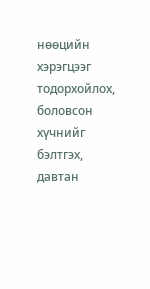нөөцийн хэрэгцээг тодорхойлох, боловсон хүчнийг бэлтгэх, давтан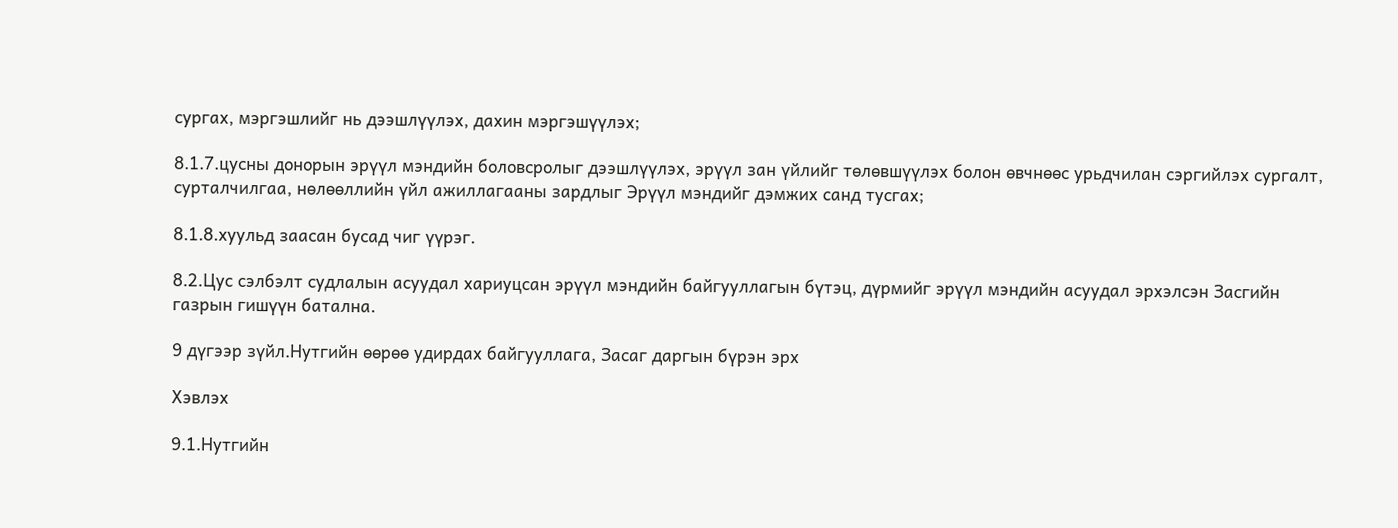сургах, мэргэшлийг нь дээшлүүлэх, дахин мэргэшүүлэх;

8.1.7.цусны донорын эрүүл мэндийн боловсролыг дээшлүүлэх, эрүүл зан үйлийг төлөвшүүлэх болон өвчнөөс урьдчилан сэргийлэх сургалт, сурталчилгаа, нөлөөллийн үйл ажиллагааны зардлыг Эрүүл мэндийг дэмжих санд тусгах;

8.1.8.хуульд заасан бусад чиг үүрэг.

8.2.Цус сэлбэлт судлалын асуудал хариуцсан эрүүл мэндийн байгууллагын бүтэц, дүрмийг эрүүл мэндийн асуудал эрхэлсэн Засгийн газрын гишүүн батална.

9 дүгээр зүйл.Нутгийн өөрөө удирдах байгууллага, Засаг даргын бүрэн эрх

Хэвлэх

9.1.Нутгийн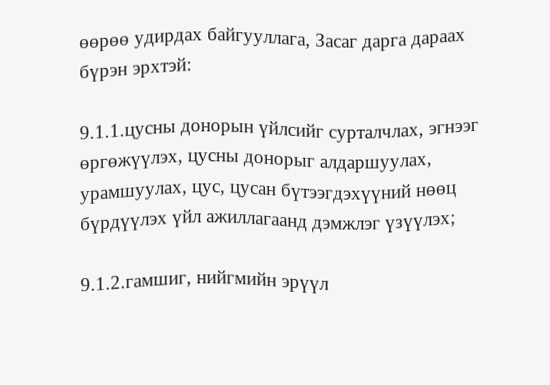өөрөө удирдах байгууллага, Засаг дарга дараах бүрэн эрхтэй:

9.1.1.цусны донорын үйлсийг сурталчлах, эгнээг өргөжүүлэх, цусны донорыг алдаршуулах, урамшуулах, цус, цусан бүтээгдэхүүний нөөц бүрдүүлэх үйл ажиллагаанд дэмжлэг үзүүлэх;

9.1.2.гамшиг, нийгмийн эрүүл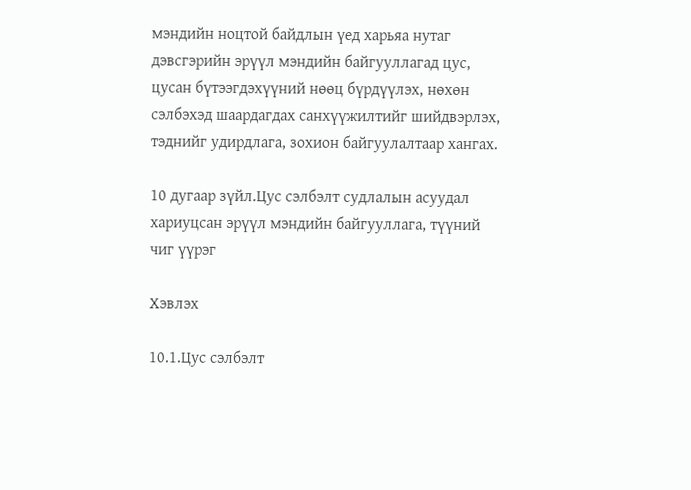мэндийн ноцтой байдлын үед харьяа нутаг дэвсгэрийн эрүүл мэндийн байгууллагад цус, цусан бүтээгдэхүүний нөөц бүрдүүлэх, нөхөн сэлбэхэд шаардагдах санхүүжилтийг шийдвэрлэх, тэднийг удирдлага, зохион байгуулалтаар хангах.

10 дугаар зүйл.Цус сэлбэлт судлалын асуудал хариуцсан эрүүл мэндийн байгууллага, түүний чиг үүрэг

Хэвлэх

10.1.Цус сэлбэлт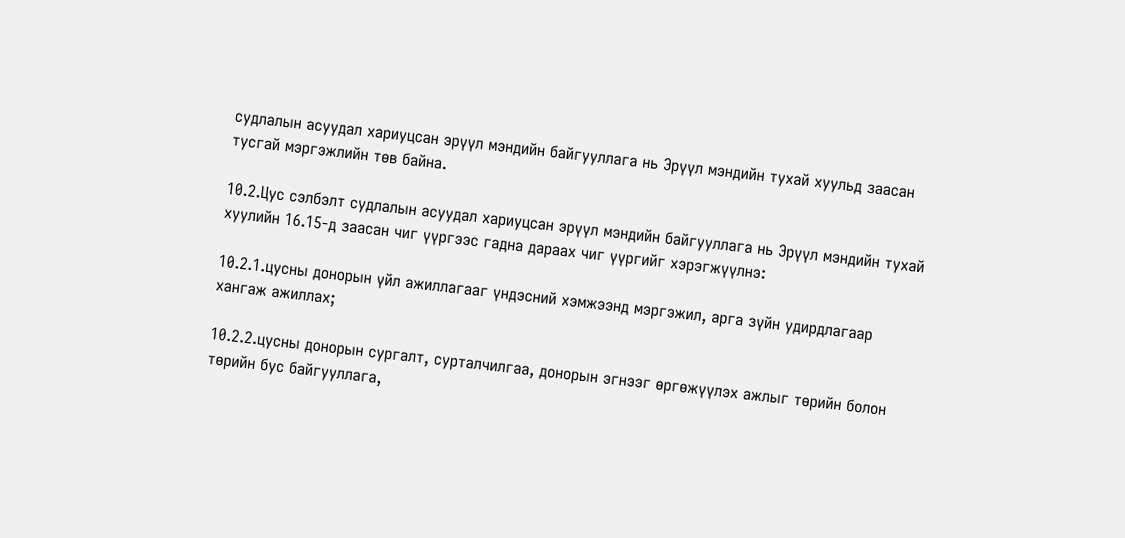судлалын асуудал хариуцсан эрүүл мэндийн байгууллага нь Эрүүл мэндийн тухай хуульд заасан тусгай мэргэжлийн төв байна.

10.2.Цус сэлбэлт судлалын асуудал хариуцсан эрүүл мэндийн байгууллага нь Эрүүл мэндийн тухай хуулийн 16.15-д заасан чиг үүргээс гадна дараах чиг үүргийг хэрэгжүүлнэ:

10.2.1.цусны донорын үйл ажиллагааг үндэсний хэмжээнд мэргэжил, арга зүйн удирдлагаар хангаж ажиллах;

10.2.2.цусны донорын сургалт, сурталчилгаа, донорын эгнээг өргөжүүлэх ажлыг төрийн болон төрийн бус байгууллага,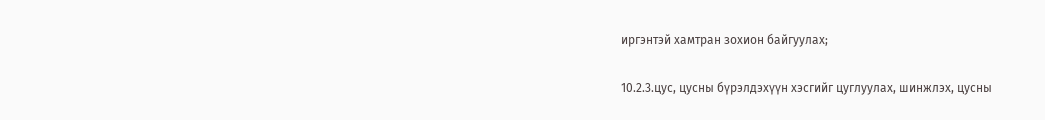иргэнтэй хамтран зохион байгуулах;

10.2.3.цус, цусны бүрэлдэхүүн хэсгийг цуглуулах, шинжлэх, цусны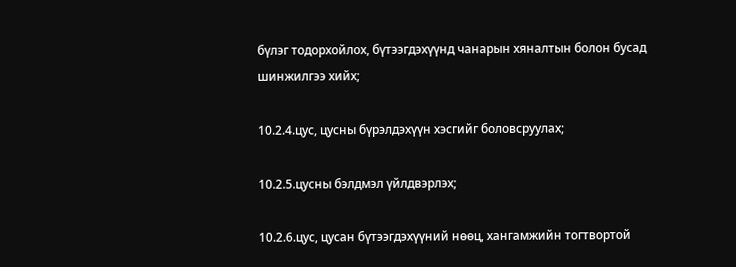бүлэг тодорхойлох, бүтээгдэхүүнд чанарын хяналтын болон бусад шинжилгээ хийх;

10.2.4.цус, цусны бүрэлдэхүүн хэсгийг боловсруулах;

10.2.5.цусны бэлдмэл үйлдвэрлэх;

10.2.6.цус, цусан бүтээгдэхүүний нөөц, хангамжийн тогтвортой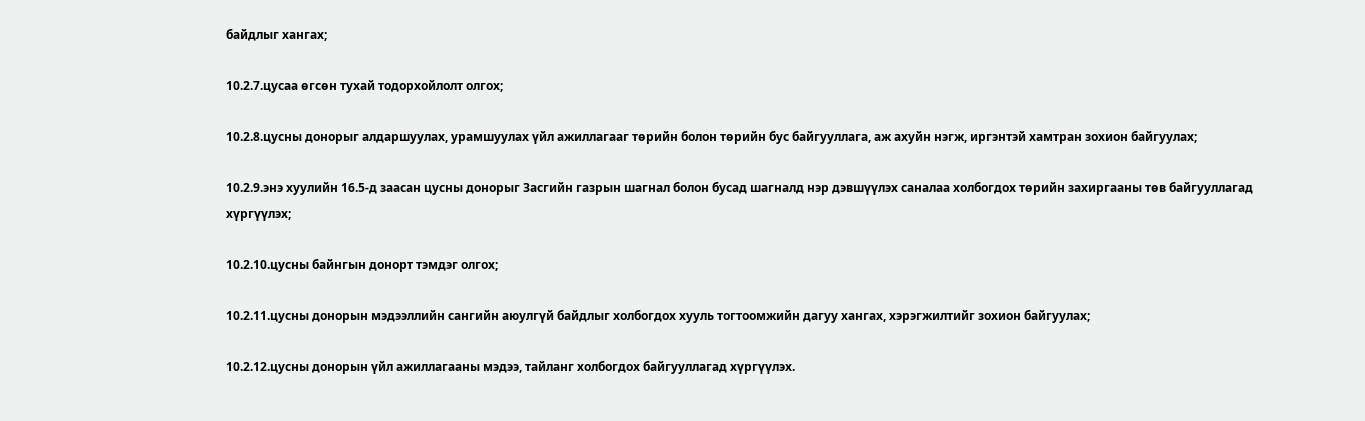байдлыг хангах;

10.2.7.цусаа өгсөн тухай тодорхойлолт олгох;

10.2.8.цусны донорыг алдаршуулах, урамшуулах үйл ажиллагааг төрийн болон төрийн бус байгууллага, аж ахуйн нэгж, иргэнтэй хамтран зохион байгуулах;

10.2.9.энэ хуулийн 16.5-д заасан цусны донорыг Засгийн газрын шагнал болон бусад шагналд нэр дэвшүүлэх саналаа холбогдох төрийн захиргааны төв байгууллагад хүргүүлэх;

10.2.10.цусны байнгын донорт тэмдэг олгох;

10.2.11.цусны донорын мэдээллийн сангийн аюулгүй байдлыг холбогдох хууль тогтоомжийн дагуу хангах, хэрэгжилтийг зохион байгуулах;

10.2.12.цусны донорын үйл ажиллагааны мэдээ, тайланг холбогдох байгууллагад хүргүүлэх.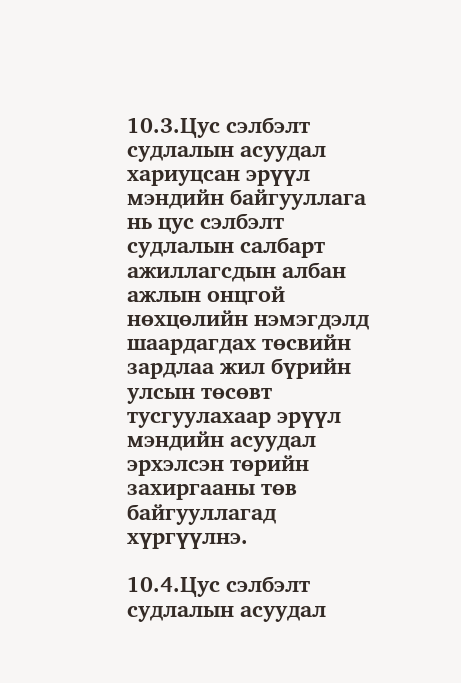10.3.Цус сэлбэлт судлалын асуудал хариуцсан эрүүл мэндийн байгууллага нь цус сэлбэлт судлалын салбарт ажиллагсдын албан ажлын онцгой нөхцөлийн нэмэгдэлд шаардагдах төсвийн зардлаа жил бүрийн улсын төсөвт тусгуулахаар эрүүл мэндийн асуудал эрхэлсэн төрийн захиргааны төв байгууллагад хүргүүлнэ.

10.4.Цус сэлбэлт судлалын асуудал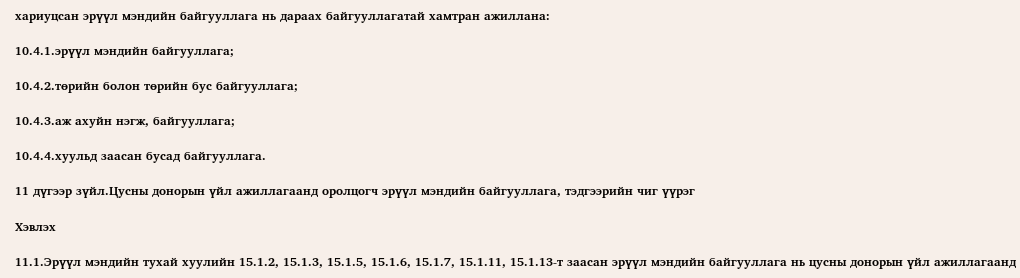хариуцсан эрүүл мэндийн байгууллага нь дараах байгууллагатай хамтран ажиллана:

10.4.1.эрүүл мэндийн байгууллага;

10.4.2.төрийн болон төрийн бус байгууллага;

10.4.3.аж ахуйн нэгж, байгууллага;

10.4.4.хуульд заасан бусад байгууллага.

11 дүгээр зүйл.Цусны донорын үйл ажиллагаанд оролцогч эрүүл мэндийн байгууллага, тэдгээрийн чиг үүрэг

Хэвлэх

11.1.Эрүүл мэндийн тухай хуулийн 15.1.2, 15.1.3, 15.1.5, 15.1.6, 15.1.7, 15.1.11, 15.1.13-т заасан эрүүл мэндийн байгууллага нь цусны донорын үйл ажиллагаанд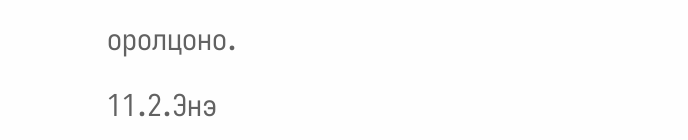оролцоно.

11.2.Энэ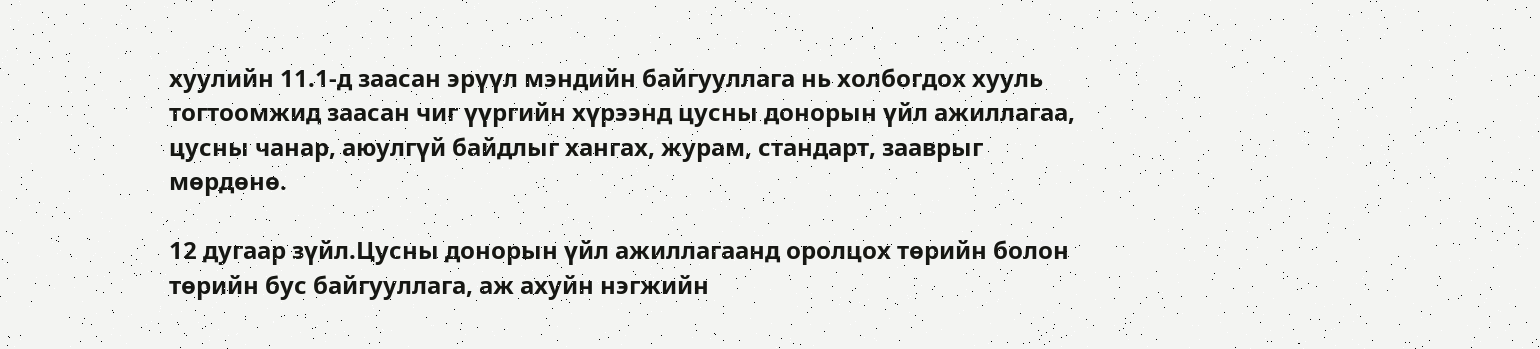хуулийн 11.1-д заасан эрүүл мэндийн байгууллага нь холбогдох хууль тогтоомжид заасан чиг үүргийн хүрээнд цусны донорын үйл ажиллагаа, цусны чанар, аюулгүй байдлыг хангах, журам, стандарт, зааврыг мөрдөнө.

12 дугаар зүйл.Цусны донорын үйл ажиллагаанд оролцох төрийн болон төрийн бус байгууллага, аж ахуйн нэгжийн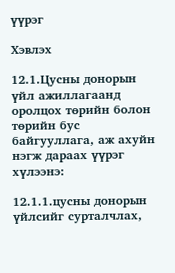үүрэг

Хэвлэх

12.1.Цусны донорын үйл ажиллагаанд оролцох төрийн болон төрийн бус байгууллага, аж ахуйн нэгж дараах үүрэг хүлээнэ:

12.1.1.цусны донорын үйлсийг сурталчлах,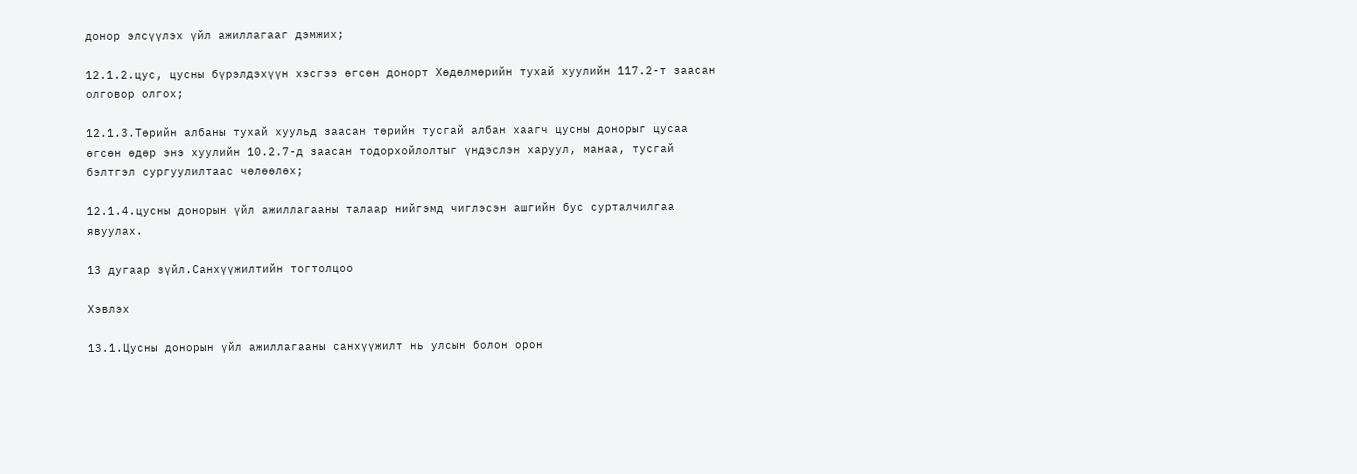донор элсүүлэх үйл ажиллагааг дэмжих;

12.1.2.цус, цусны бүрэлдэхүүн хэсгээ өгсөн донорт Хөдөлмөрийн тухай хуулийн 117.2-т заасан олговор олгох;

12.1.3.Төрийн албаны тухай хуульд заасан төрийн тусгай албан хаагч цусны донорыг цусаа өгсөн өдөр энэ хуулийн 10.2.7-д заасан тодорхойлолтыг үндэслэн харуул, манаа, тусгай бэлтгэл сургуулилтаас чөлөөлөх;

12.1.4.цусны донорын үйл ажиллагааны талаар нийгэмд чиглэсэн ашгийн бус сурталчилгаа явуулах.

13 дугаар зүйл.Санхүүжилтийн тогтолцоо

Хэвлэх

13.1.Цусны донорын үйл ажиллагааны санхүүжилт нь улсын болон орон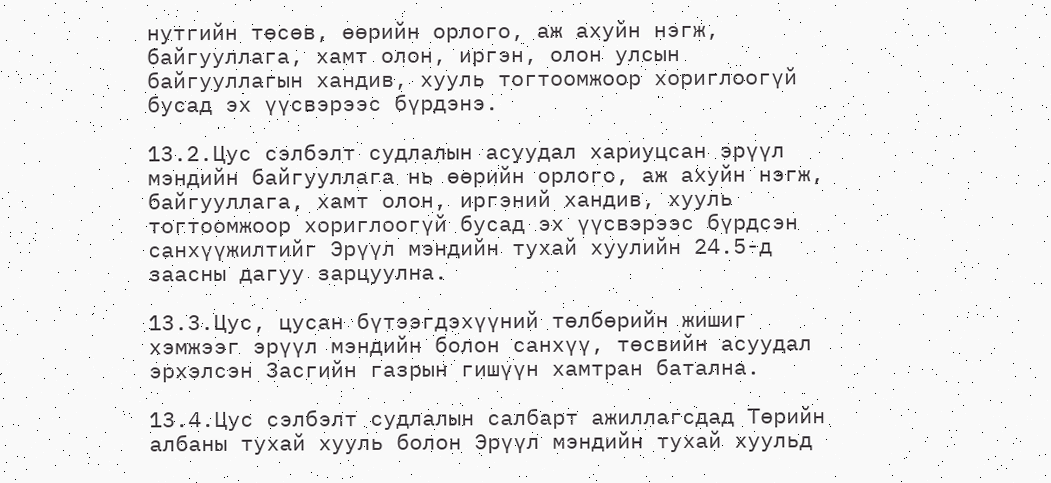нутгийн төсөв, өөрийн орлого, аж ахуйн нэгж, байгууллага, хамт олон, иргэн, олон улсын байгууллагын хандив, хууль тогтоомжоор хориглоогүй бусад эх үүсвэрээс бүрдэнэ.

13.2.Цус сэлбэлт судлалын асуудал хариуцсан эрүүл мэндийн байгууллага нь өөрийн орлого, аж ахуйн нэгж, байгууллага, хамт олон, иргэний хандив, хууль тогтоомжоор хориглоогүй бусад эх үүсвэрээс бүрдсэн санхүүжилтийг Эрүүл мэндийн тухай хуулийн 24.5-д заасны дагуу зарцуулна.

13.3.Цус, цусан бүтээгдэхүүний төлбөрийн жишиг хэмжээг эрүүл мэндийн болон санхүү, төсвийн асуудал эрхэлсэн Засгийн газрын гишүүн хамтран батална.

13.4.Цус сэлбэлт судлалын салбарт ажиллагсдад Төрийн албаны тухай хууль болон Эрүүл мэндийн тухай хуульд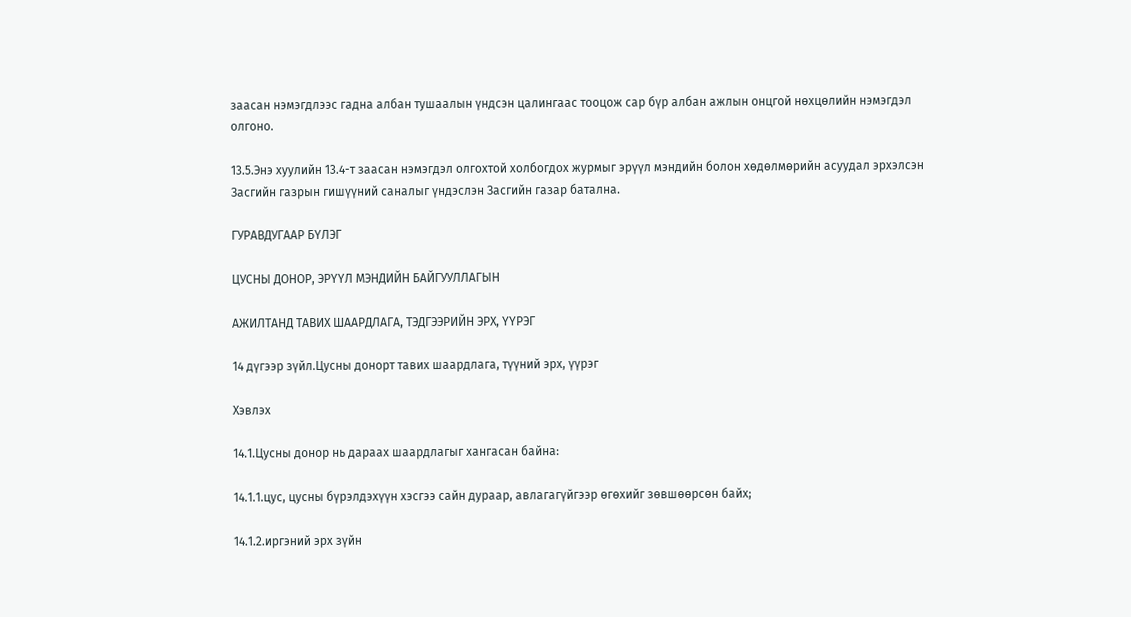заасан нэмэгдлээс гадна албан тушаалын үндсэн цалингаас тооцож сар бүр албан ажлын онцгой нөхцөлийн нэмэгдэл олгоно.

13.5.Энэ хуулийн 13.4-т заасан нэмэгдэл олгохтой холбогдох журмыг эрүүл мэндийн болон хөдөлмөрийн асуудал эрхэлсэн Засгийн газрын гишүүний саналыг үндэслэн Засгийн газар батална.

ГУРАВДУГААР БҮЛЭГ

ЦУСНЫ ДОНОР, ЭРҮҮЛ МЭНДИЙН БАЙГУУЛЛАГЫН

АЖИЛТАНД ТАВИХ ШААРДЛАГА, ТЭДГЭЭРИЙН ЭРХ, ҮҮРЭГ

14 дүгээр зүйл.Цусны донорт тавих шаардлага, түүний эрх, үүрэг

Хэвлэх

14.1.Цусны донор нь дараах шаардлагыг хангасан байна:

14.1.1.цус, цусны бүрэлдэхүүн хэсгээ сайн дураар, авлагагүйгээр өгөхийг зөвшөөрсөн байх;

14.1.2.иргэний эрх зүйн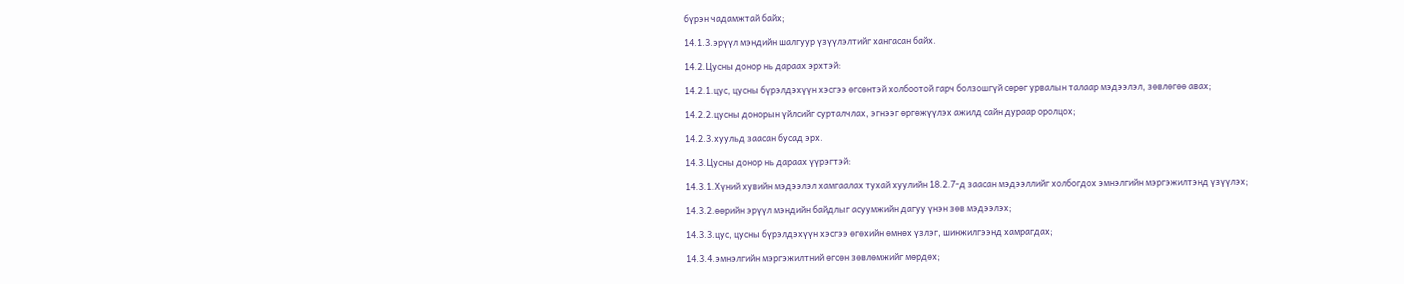бүрэн чадамжтай байх;

14.1.3.эрүүл мэндийн шалгуур үзүүлэлтийг хангасан байх.

14.2.Цусны донор нь дараах эрхтэй:

14.2.1.цус, цусны бүрэлдэхүүн хэсгээ өгсөнтэй холбоотой гарч болзошгүй сөрөг урвалын талаар мэдээлэл, зөвлөгөө авах;

14.2.2.цусны донорын үйлсийг сурталчлах, эгнээг өргөжүүлэх ажилд сайн дураар оролцох;

14.2.3.хуульд заасан бусад эрх.

14.3.Цусны донор нь дараах үүрэгтэй:

14.3.1.Хүний хувийн мэдээлэл хамгаалах тухай хуулийн 18.2.7-д заасан мэдээллийг холбогдох эмнэлгийн мэргэжилтэнд үзүүлэх;

14.3.2.өөрийн эрүүл мэндийн байдлыг асуумжийн дагуу үнэн зөв мэдээлэх;

14.3.3.цус, цусны бүрэлдэхүүн хэсгээ өгөхийн өмнөх үзлэг, шинжилгээнд хамрагдах;

14.3.4.эмнэлгийн мэргэжилтний өгсөн зөвлөмжийг мөрдөх;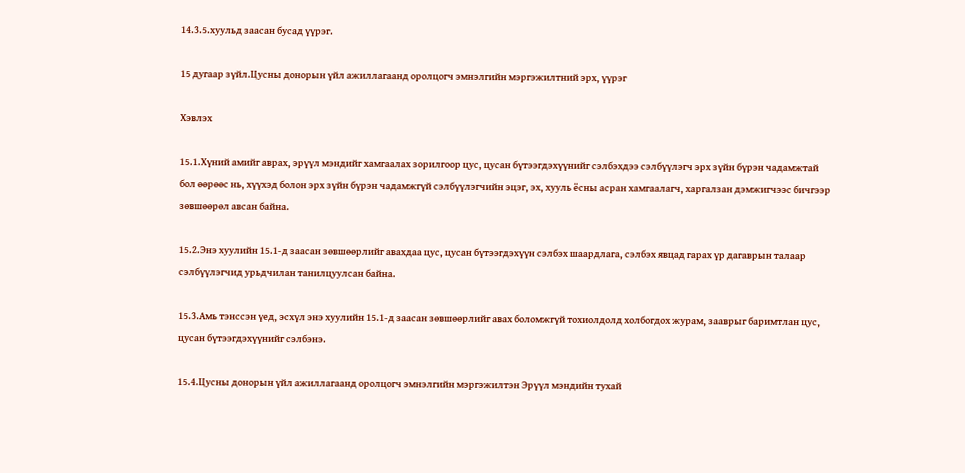14.3.5.хуульд заасан бусад үүрэг.

15 дугаар зүйл.Цусны донорын үйл ажиллагаанд оролцогч эмнэлгийн мэргэжилтний эрх, үүрэг

Хэвлэх

15.1.Хүний амийг аврах, эрүүл мэндийг хамгаалах зорилгоор цус, цусан бүтээгдэхүүнийг сэлбэхдээ сэлбүүлэгч эрх зүйн бүрэн чадамжтай бол өөрөөс нь, хүүхэд болон эрх зүйн бүрэн чадамжгүй сэлбүүлэгчийн эцэг, эх, хууль ёсны асран хамгаалагч, харгалзан дэмжигчээс бичгээр зөвшөөрөл авсан байна.

15.2.Энэ хуулийн 15.1-д заасан зөвшөөрлийг авахдаа цус, цусан бүтээгдэхүүн сэлбэх шаардлага, сэлбэх явцад гарах үр дагаврын талаар сэлбүүлэгчид урьдчилан танилцуулсан байна.

15.3.Амь тэнссэн үед, эсхүл энэ хуулийн 15.1-д заасан зөвшөөрлийг авах боломжгүй тохиолдолд холбогдох журам, зааврыг баримтлан цус, цусан бүтээгдэхүүнийг сэлбэнэ.

15.4.Цусны донорын үйл ажиллагаанд оролцогч эмнэлгийн мэргэжилтэн Эрүүл мэндийн тухай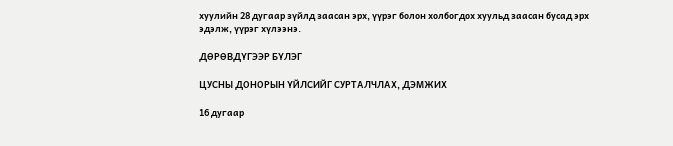хуулийн 28 дугаар зүйлд заасан эрх, үүрэг болон холбогдох хуульд заасан бусад эрх эдэлж, үүрэг хүлээнэ.

ДӨРӨВДҮГЭЭР БҮЛЭГ

ЦУСНЫ ДОНОРЫН ҮЙЛСИЙГ СУРТАЛЧЛАХ, ДЭМЖИХ

16 дугаар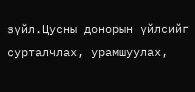зүйл.Цусны донорын үйлсийг сурталчлах, урамшуулах,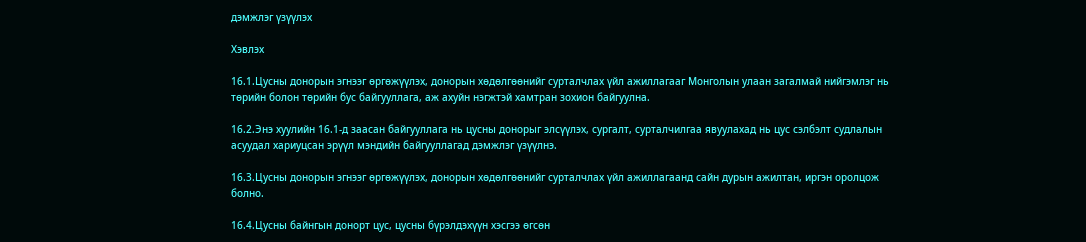дэмжлэг үзүүлэх

Хэвлэх

16.1.Цусны донорын эгнээг өргөжүүлэх, донорын хөдөлгөөнийг сурталчлах үйл ажиллагааг Монголын улаан загалмай нийгэмлэг нь төрийн болон төрийн бус байгууллага, аж ахуйн нэгжтэй хамтран зохион байгуулна.

16.2.Энэ хуулийн 16.1-д заасан байгууллага нь цусны донорыг элсүүлэх, сургалт, сурталчилгаа явуулахад нь цус сэлбэлт судлалын асуудал хариуцсан эрүүл мэндийн байгууллагад дэмжлэг үзүүлнэ.

16.3.Цусны донорын эгнээг өргөжүүлэх, донорын хөдөлгөөнийг сурталчлах үйл ажиллагаанд сайн дурын ажилтан, иргэн оролцож болно.

16.4.Цусны байнгын донорт цус, цусны бүрэлдэхүүн хэсгээ өгсөн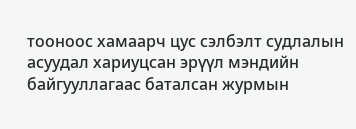тооноос хамаарч цус сэлбэлт судлалын асуудал хариуцсан эрүүл мэндийн байгууллагаас баталсан журмын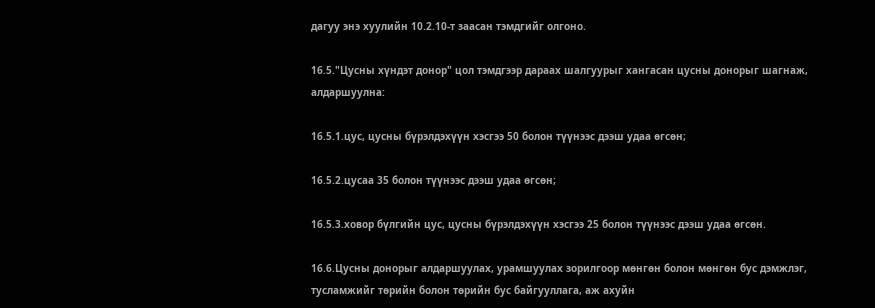дагуу энэ хуулийн 10.2.10-т заасан тэмдгийг олгоно.

16.5."Цусны хүндэт донор" цол тэмдгээр дараах шалгуурыг хангасан цусны донорыг шагнаж, алдаршуулна:

16.5.1.цус, цусны бүрэлдэхүүн хэсгээ 50 болон түүнээс дээш удаа өгсөн;

16.5.2.цусаа 35 болон түүнээс дээш удаа өгсөн;

16.5.3.ховор бүлгийн цус, цусны бүрэлдэхүүн хэсгээ 25 болон түүнээс дээш удаа өгсөн.

16.6.Цусны донорыг алдаршуулах, урамшуулах зорилгоор мөнгөн болон мөнгөн бус дэмжлэг, тусламжийг төрийн болон төрийн бус байгууллага, аж ахуйн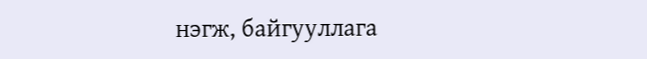нэгж, байгууллага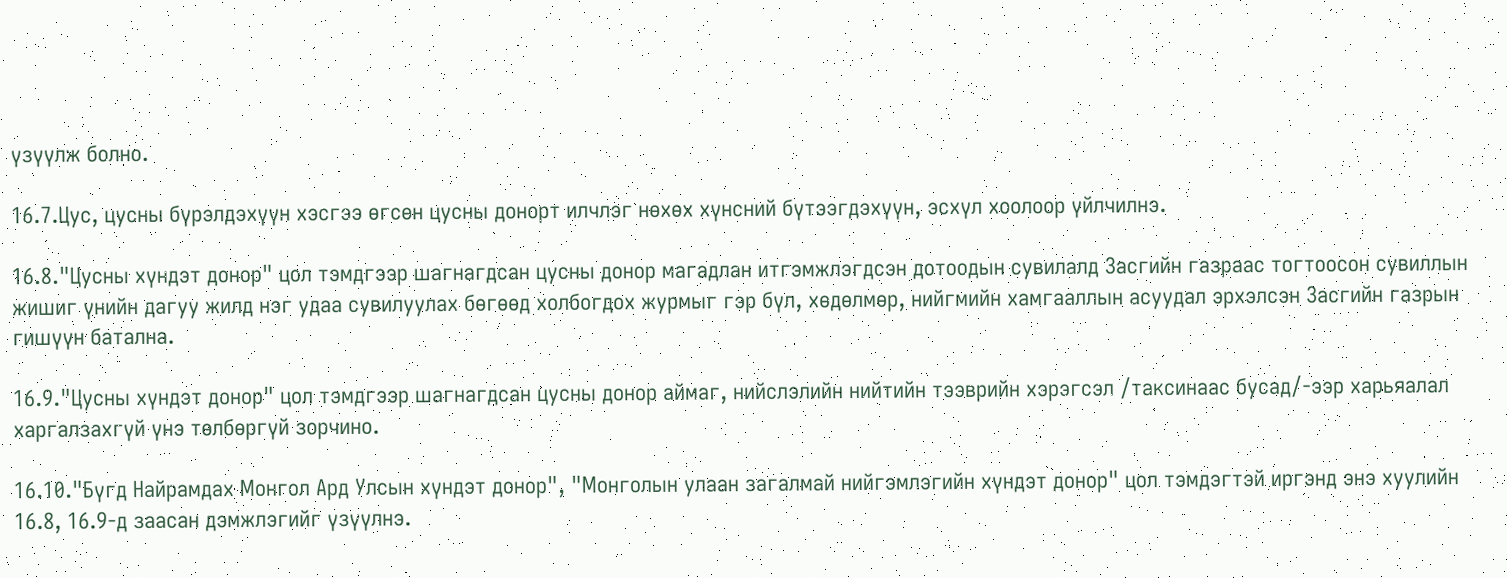үзүүлж болно.

16.7.Цус, цусны бүрэлдэхүүн хэсгээ өгсөн цусны донорт илчлэг нөхөх хүнсний бүтээгдэхүүн, эсхүл хоолоор үйлчилнэ.

16.8."Цусны хүндэт донор" цол тэмдгээр шагнагдсан цусны донор магадлан итгэмжлэгдсэн дотоодын сувилалд Засгийн газраас тогтоосон сувиллын жишиг үнийн дагуу жилд нэг удаа сувилуулах бөгөөд холбогдох журмыг гэр бүл, хөдөлмөр, нийгмийн хамгааллын асуудал эрхэлсэн Засгийн газрын гишүүн батална.

16.9."Цусны хүндэт донор" цол тэмдгээр шагнагдсан цусны донор аймаг, нийслэлийн нийтийн тээврийн хэрэгсэл /таксинаас бусад/-ээр харьяалал харгалзахгүй үнэ төлбөргүй зорчино.

16.10."Бүгд Найрамдах Монгол Ард Улсын хүндэт донор", "Монголын улаан загалмай нийгэмлэгийн хүндэт донор" цол тэмдэгтэй иргэнд энэ хуулийн 16.8, 16.9-д заасан дэмжлэгийг үзүүлнэ.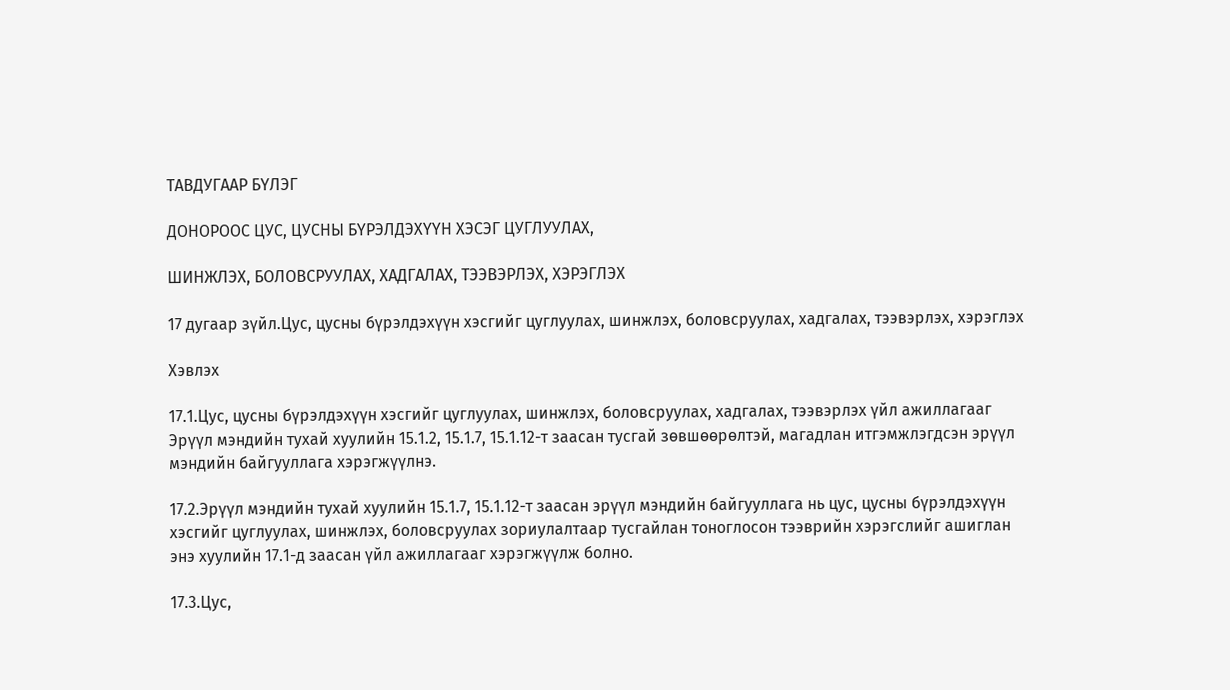ТАВДУГААР БҮЛЭГ

ДОНОРООС ЦУС, ЦУСНЫ БҮРЭЛДЭХҮҮН ХЭСЭГ ЦУГЛУУЛАХ,

ШИНЖЛЭХ, БОЛОВСРУУЛАХ, ХАДГАЛАХ, ТЭЭВЭРЛЭХ, ХЭРЭГЛЭХ

17 дугаар зүйл.Цус, цусны бүрэлдэхүүн хэсгийг цуглуулах, шинжлэх, боловсруулах, хадгалах, тээвэрлэх, хэрэглэх

Хэвлэх

17.1.Цус, цусны бүрэлдэхүүн хэсгийг цуглуулах, шинжлэх, боловсруулах, хадгалах, тээвэрлэх үйл ажиллагааг Эрүүл мэндийн тухай хуулийн 15.1.2, 15.1.7, 15.1.12-т заасан тусгай зөвшөөрөлтэй, магадлан итгэмжлэгдсэн эрүүл мэндийн байгууллага хэрэгжүүлнэ.

17.2.Эрүүл мэндийн тухай хуулийн 15.1.7, 15.1.12-т заасан эрүүл мэндийн байгууллага нь цус, цусны бүрэлдэхүүн хэсгийг цуглуулах, шинжлэх, боловсруулах зориулалтаар тусгайлан тоноглосон тээврийн хэрэгслийг ашиглан энэ хуулийн 17.1-д заасан үйл ажиллагааг хэрэгжүүлж болно.

17.3.Цус,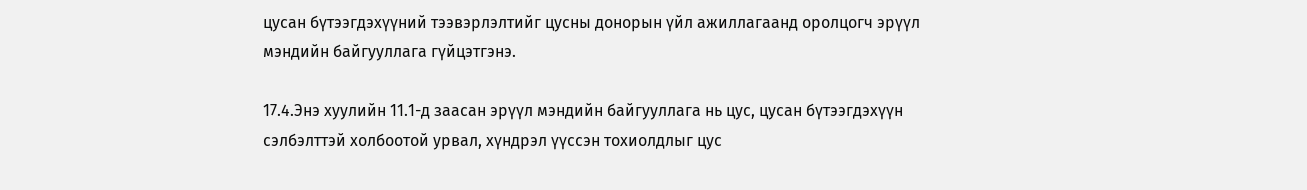цусан бүтээгдэхүүний тээвэрлэлтийг цусны донорын үйл ажиллагаанд оролцогч эрүүл мэндийн байгууллага гүйцэтгэнэ.

17.4.Энэ хуулийн 11.1-д заасан эрүүл мэндийн байгууллага нь цус, цусан бүтээгдэхүүн сэлбэлттэй холбоотой урвал, хүндрэл үүссэн тохиолдлыг цус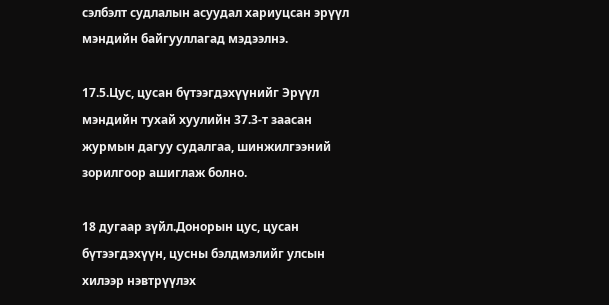сэлбэлт судлалын асуудал хариуцсан эрүүл мэндийн байгууллагад мэдээлнэ.

17.5.Цус, цусан бүтээгдэхүүнийг Эрүүл мэндийн тухай хуулийн 37.3-т заасан журмын дагуу судалгаа, шинжилгээний зорилгоор ашиглаж болно.

18 дугаар зүйл.Донорын цус, цусан бүтээгдэхүүн, цусны бэлдмэлийг улсын хилээр нэвтрүүлэх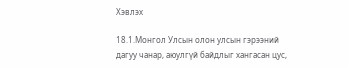Хэвлэх

18.1.Монгол Улсын олон улсын гэрээний дагуу чанар, аюулгүй байдлыг хангасан цус,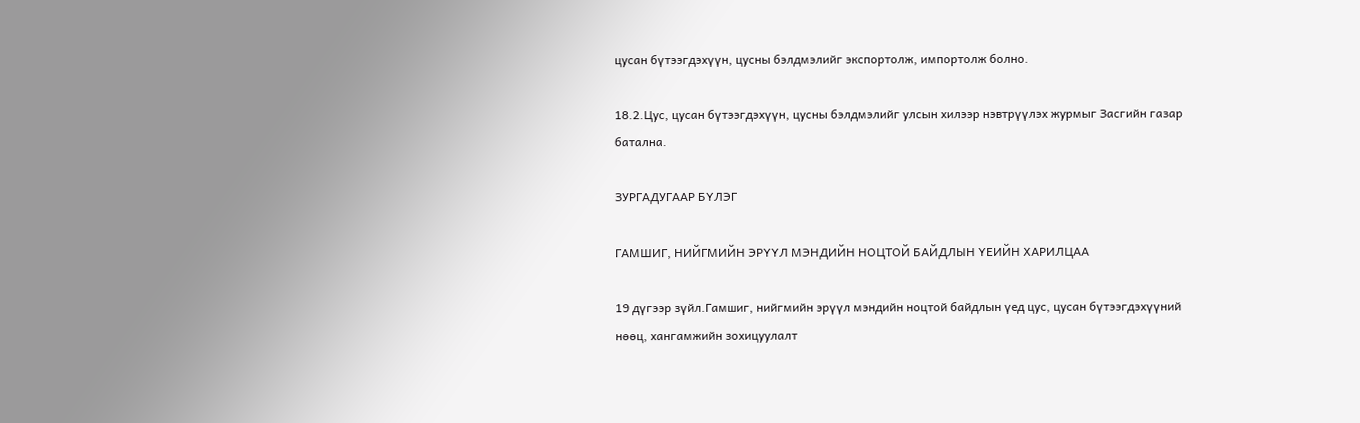цусан бүтээгдэхүүн, цусны бэлдмэлийг экспортолж, импортолж болно.

18.2.Цус, цусан бүтээгдэхүүн, цусны бэлдмэлийг улсын хилээр нэвтрүүлэх журмыг Засгийн газар батална.

ЗУРГАДУГААР БҮЛЭГ

ГАМШИГ, НИЙГМИЙН ЭРҮҮЛ МЭНДИЙН НОЦТОЙ БАЙДЛЫН ҮЕИЙН ХАРИЛЦАА

19 дүгээр зүйл.Гамшиг, нийгмийн эрүүл мэндийн ноцтой байдлын үед цус, цусан бүтээгдэхүүний нөөц, хангамжийн зохицуулалт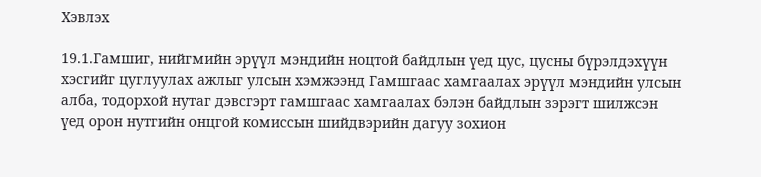Хэвлэх

19.1.Гамшиг, нийгмийн эрүүл мэндийн ноцтой байдлын үед цус, цусны бүрэлдэхүүн хэсгийг цуглуулах ажлыг улсын хэмжээнд Гамшгаас хамгаалах эрүүл мэндийн улсын алба, тодорхой нутаг дэвсгэрт гамшгаас хамгаалах бэлэн байдлын зэрэгт шилжсэн үед орон нутгийн онцгой комиссын шийдвэрийн дагуу зохион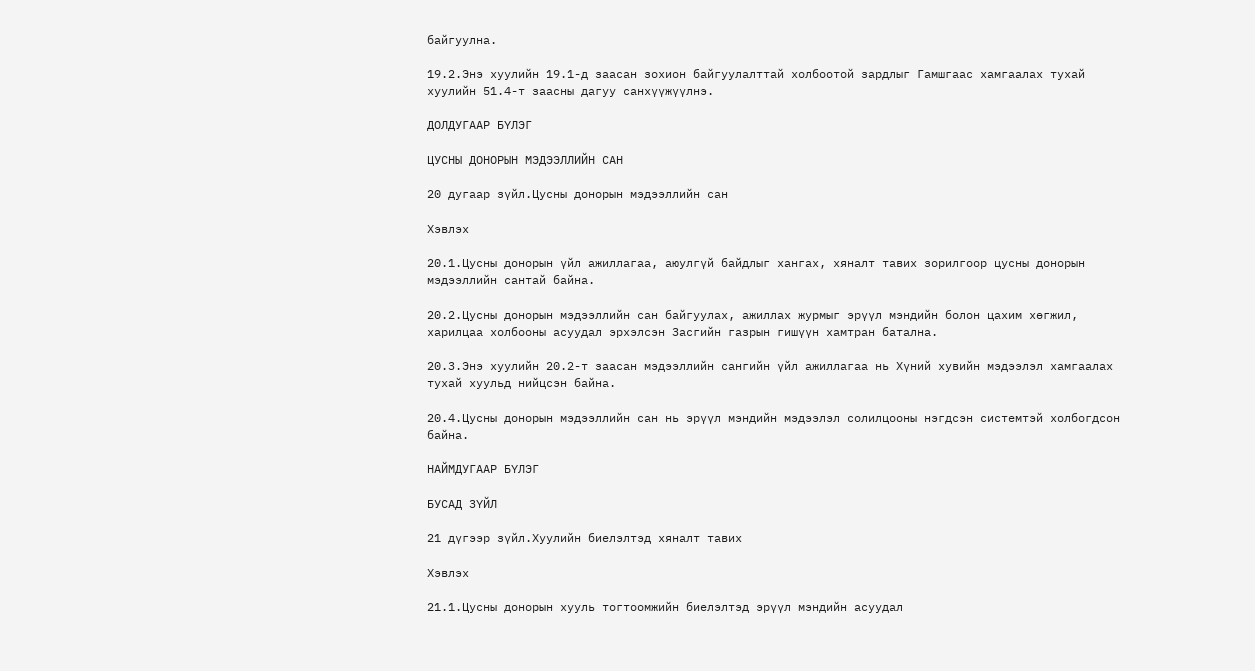байгуулна.

19.2.Энэ хуулийн 19.1-д заасан зохион байгуулалттай холбоотой зардлыг Гамшгаас хамгаалах тухай хуулийн 51.4-т заасны дагуу санхүүжүүлнэ.

ДОЛДУГААР БҮЛЭГ

ЦУСНЫ ДОНОРЫН МЭДЭЭЛЛИЙН САН

20 дугаар зүйл.Цусны донорын мэдээллийн сан

Хэвлэх

20.1.Цусны донорын үйл ажиллагаа, аюулгүй байдлыг хангах, хяналт тавих зорилгоор цусны донорын мэдээллийн сантай байна.

20.2.Цусны донорын мэдээллийн сан байгуулах, ажиллах журмыг эрүүл мэндийн болон цахим хөгжил, харилцаа холбооны асуудал эрхэлсэн Засгийн газрын гишүүн хамтран батална.

20.3.Энэ хуулийн 20.2-т заасан мэдээллийн сангийн үйл ажиллагаа нь Хүний хувийн мэдээлэл хамгаалах тухай хуульд нийцсэн байна.

20.4.Цусны донорын мэдээллийн сан нь эрүүл мэндийн мэдээлэл солилцооны нэгдсэн системтэй холбогдсон байна.

НАЙМДУГААР БҮЛЭГ

БУСАД ЗҮЙЛ

21 дүгээр зүйл.Хуулийн биелэлтэд хяналт тавих

Хэвлэх

21.1.Цусны донорын хууль тогтоомжийн биелэлтэд эрүүл мэндийн асуудал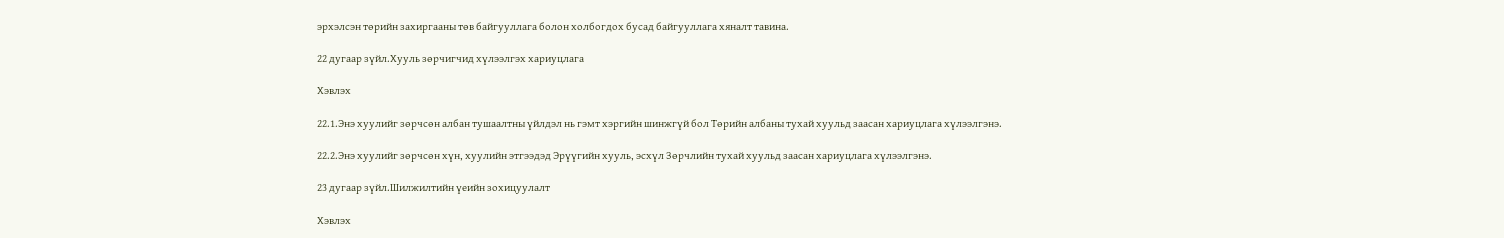эрхэлсэн төрийн захиргааны төв байгууллага болон холбогдох бусад байгууллага хяналт тавина.

22 дугаар зүйл.Хууль зөрчигчид хүлээлгэх хариуцлага

Хэвлэх

22.1.Энэ хуулийг зөрчсөн албан тушаалтны үйлдэл нь гэмт хэргийн шинжгүй бол Төрийн албаны тухай хуульд заасан хариуцлага хүлээлгэнэ.

22.2.Энэ хуулийг зөрчсөн хүн, хуулийн этгээдэд Эрүүгийн хууль, эсхүл Зөрчлийн тухай хуульд заасан хариуцлага хүлээлгэнэ.

23 дугаар зүйл.Шилжилтийн үеийн зохицуулалт

Хэвлэх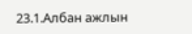23.1.Албан ажлын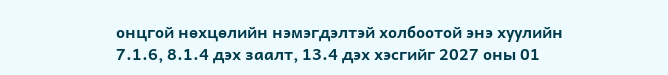онцгой нөхцөлийн нэмэгдэлтэй холбоотой энэ хуулийн 7.1.6, 8.1.4 дэх заалт, 13.4 дэх хэсгийг 2027 оны 01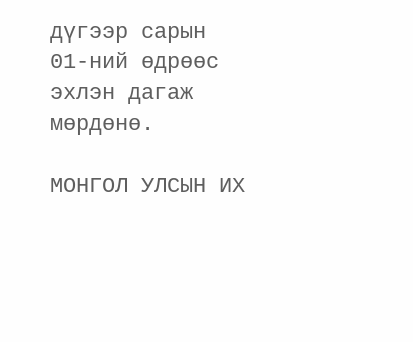дүгээр сарын 01-ний өдрөөс эхлэн дагаж мөрдөнө.

МОНГОЛ УЛСЫН ИХ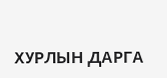ХУРЛЫН ДАРГА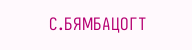С.БЯМБАЦОГТ